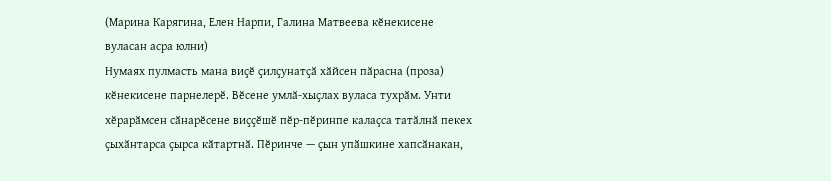(Марина Карягина, Елен Нарпи, Галина Матвеева кӗнекисене вуласан асра юлни)
Нумаях пулмасть мана виҫӗ ҫилҫунатҫӑ хӑйсен пӑрасна (проза) кӗнекисене парнелерӗ. Вӗсене умлӑ-хыҫлах вуласа тухрӑм. Унти хӗрарӑмсен сӑнарӗсене виҫҫӗшӗ пӗр-пӗринпе калаҫса татӑлнӑ пекех ҫыхӑнтарса ҫырса кӑтартнӑ. Пӗринче — ҫын упӑшкине хапсӑнакан,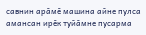савнин арӑмӗ машина айне пулса амансан ирӗк туйӑмне пусарма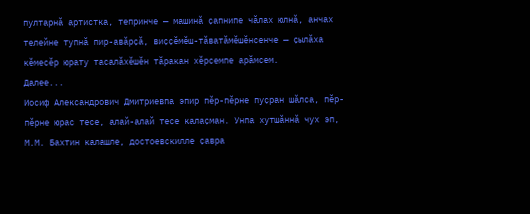пултарнӑ артистка, тепринче — машинӑ ҫапнипе чӑлах юлнӑ, анчах телейне тупнӑ пир-авӑрҫӑ, виҫҫӗмӗш-тӑватӑмӗшӗнсенче — ҫылӑха кӗмесӗр юрату тасалӑхӗшӗн тӑракан хӗрсемпе арӑмсем.
Далее...
Иосиф Александрович Дмитриевпа эпир пӗр-пӗрне пуҫран шӑлса, пӗр-пӗрне юрас тесе, алай-алай тесе калаҫман. Унпа хутшӑннӑ чух эп, М.М. Бахтин калашле, достоевскилле ҫавра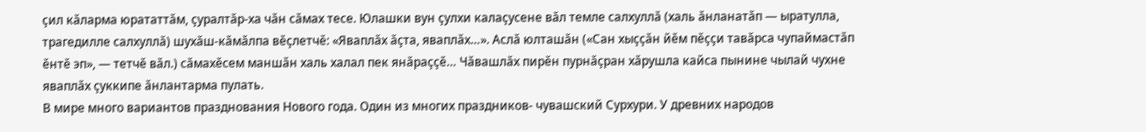ҫил кӑларма юрататтӑм, ҫуралтӑр-ха чӑн сӑмах тесе. Юлашки вун ҫулхи калаҫусене вӑл темле салхуллӑ (халь ӑнланатӑп — ыратулла, трагедилле салхуллӑ) шухӑш-кӑмӑлпа вӗҫлетчӗ: «Яваплӑх ӑҫта, яваплӑх…». Аслӑ юлташӑн («Сан хыҫҫӑн йӗм пӗҫҫи тавӑрса чупаймастӑп ӗнтӗ эп», — тетчӗ вӑл.) сӑмахӗсем маншӑн халь халал пек янӑраҫҫӗ… Чӑвашлӑх пирӗн пурнӑҫран хӑрушла кайса пынине чылай чухне яваплӑх ҫуккипе ӑнлантарма пулать.
В мире много вариантов празднования Нового года. Один из многих праздников- чувашский Сурхури. У древних народов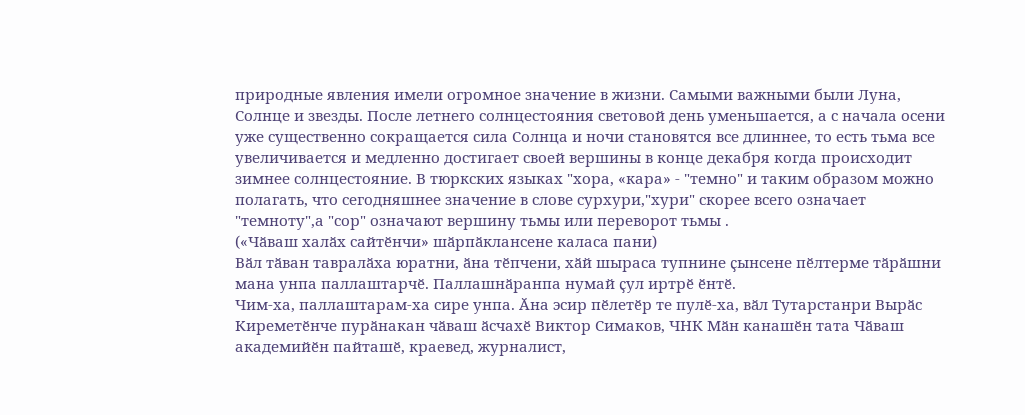природные явления имели огромное значение в жизни. Самыми важными были Луна, Солнце и звезды. После летнего солнцестояния световой день уменьшается, а с начала осени уже существенно сокращается сила Солнца и ночи становятся все длиннее, то есть тьма все увеличивается и медленно достигает своей вершины в конце декабря когда происходит зимнее солнцестояние. В тюркских языках "хора, «кара» - "темно" и таким образом можно полагать, что сегодняшнее значение в слове сурхури,"хури" скорее всего означает "темноту",а "сор" означают вершину тьмы или переворот тьмы .
(«Чӑваш халӑх сайтӗнчи» шӑрпӑклансене каласа пани)
Вӑл тӑван тавралӑха юратни, ӑна тӗпчени, хӑй шыраса тупнине ҫынсене пӗлтерме тӑрӑшни мана унпа паллаштарчӗ. Паллашнӑранпа нумай ҫул иртрӗ ӗнтӗ.
Чим-ха, паллаштарам-ха сире унпа. Ӑна эсир пӗлетӗр те пулӗ-ха, вӑл Тутарстанри Вырӑс Киреметӗнче пурӑнакан чӑваш ӑсчахӗ Виктор Симаков, ЧНК Мӑн канашӗн тата Чӑваш академийӗн пайташӗ, краевед, журналист,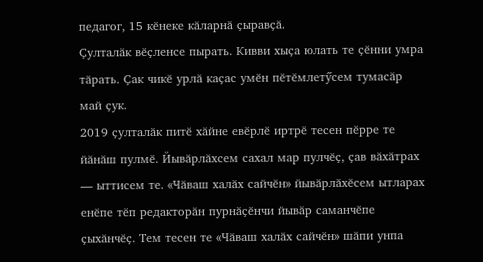педагог, 15 кӗнеке кӑларнӑ ҫыравҫӑ.
Ҫулталӑк вӗҫленсе пырать. Кивви хыҫа юлать те ҫӗнни умра тӑрать. Ҫак чикӗ урлӑ каҫас умӗн пӗтӗмлетӳсем тумасӑр май ҫук.
2019 ҫулталӑк питӗ хӑйне евӗрлӗ иртрӗ тесен пӗрре те йӑнӑш пулмӗ. Йывӑрлӑхсем сахал мар пулчӗҫ, ҫав вӑхӑтрах — ыттисем те. «Чӑваш халӑх сайчӗн» йывӑрлӑхӗсем ытларах енӗпе тӗп редакторӑн пурнӑҫӗнчи йывӑр саманчӗпе ҫыхӑнчӗҫ. Тем тесен те «Чӑваш халӑх сайчӗн» шӑпи унпа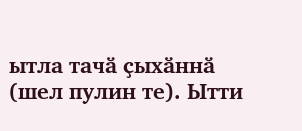ытла тачӑ ҫыхӑннӑ (шел пулин те). Ытти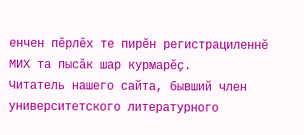енчен пӗрлӗх те пирӗн регистрациленнӗ МИХ та пысӑк шар курмарӗҫ.
Читатель нашего сайта, бывший член университетского литературного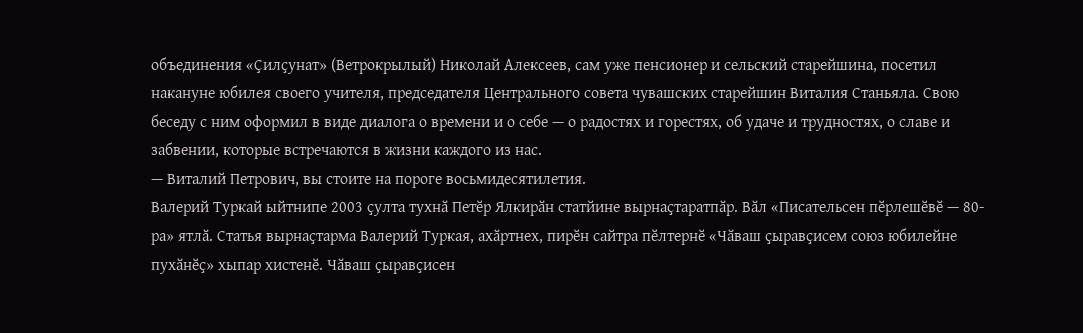объединения «Ҫилҫунат» (Ветрокрылый) Николай Алексеев, сам уже пенсионер и сельский старейшина, посетил накануне юбилея своего учителя, председателя Центрального совета чувашских старейшин Виталия Станьяла. Свою беседу с ним оформил в виде диалога о времени и о себе — о радостях и горестях, об удаче и трудностях, о славе и забвении, которые встречаются в жизни каждого из нас.
— Виталий Петрович, вы стоите на пороге восьмидесятилетия.
Валерий Туркай ыйтнипе 2003 ҫулта тухнӑ Петӗр Ялкирӑн статйине вырнаҫтаратпӑр. Вӑл «Писательсен пӗрлешӗвӗ — 80-ра» ятлӑ. Статья вырнаҫтарма Валерий Туркая, ахӑртнех, пирӗн сайтра пӗлтернӗ «Чӑваш ҫыравҫисем союз юбилейне пухӑнӗҫ» хыпар хистенӗ. Чӑваш ҫыравҫисен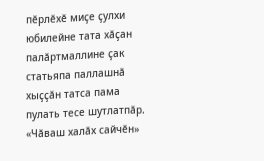пӗрлӗхӗ миҫе ҫулхи юбилейне тата хӑҫан палӑртмаллине ҫак статьяпа паллашнӑ хыҫҫӑн татса пама пулать тесе шутлатпӑр.
«Чӑваш халӑх сайчӗн»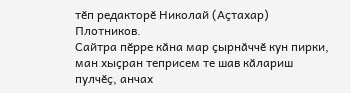тӗп редакторӗ Николай (Аҫтахар) Плотников.
Сайтра пӗрре кӑна мар ҫырнӑччӗ кун пирки, ман хыҫран теприсем те шав кӑлариш пулчӗҫ, анчах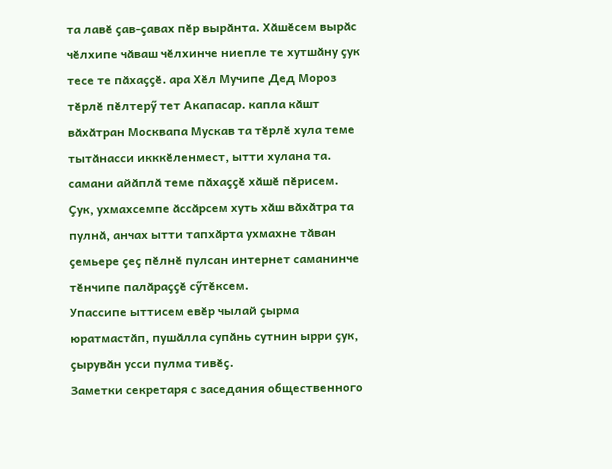та лавӗ ҫав-ҫавах пӗр вырӑнта. Хӑшӗсем вырӑс чӗлхипе чӑваш чӗлхинче ниепле те хутшӑну ҫук тесе те пӑхаҫҫӗ. ара Хӗл Мучипе Дед Мороз тӗрлӗ пӗлтерӳ тет Акапасар. капла кӑшт вӑхӑтран Москвапа Мускав та тӗрлӗ хула теме тытӑнасси икккӗленмест, ытти хулана та. самани айӑплӑ теме пӑхаҫҫӗ хӑшӗ пӗрисем. Ҫук, ухмахсемпе ӑссӑрсем хуть хӑш вӑхӑтра та пулнӑ, анчах ытти тапхӑрта ухмахне тӑван ҫемьере ҫеҫ пӗлнӗ пулсан интернет саманинче тӗнчипе палӑраҫҫӗ сӳтӗксем.
Упассипе ыттисем евӗр чылай ҫырма юратмастӑп, пушӑлла супӑнь сутнин ырри ҫук, ҫырувӑн усси пулма тивӗҫ.
Заметки секретаря с заседания общественного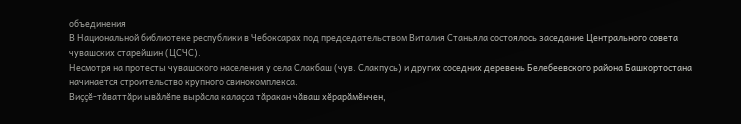объединения
В Национальной библиотеке республики в Чебоксарах под председательством Виталия Станьяла состоялось заседание Центрального совета чувашских старейшин (ЦСЧС).
Несмотря на протесты чувашского населения у села Слакбаш (чув. Слакпусь) и других соседних деревень Белебеевского района Башкортостана начинается строительство крупного свинокомплекса.
Виҫҫӗ-тӑваттӑри ывӑлӗпе вырӑсла калаҫса тӑракан чӑваш хӗрарӑмӗнчен,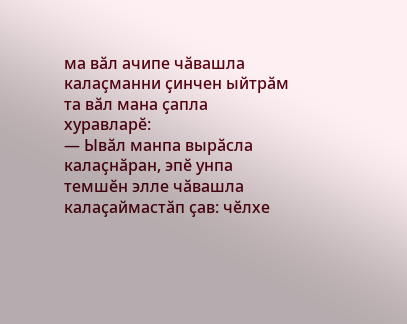ма вӑл ачипе чӑвашла калаҫманни ҫинчен ыйтрӑм та вӑл мана ҫапла хуравларӗ:
— Ывӑл манпа вырӑсла калаҫнӑран, эпӗ унпа темшӗн элле чӑвашла калаҫаймастӑп ҫав: чӗлхе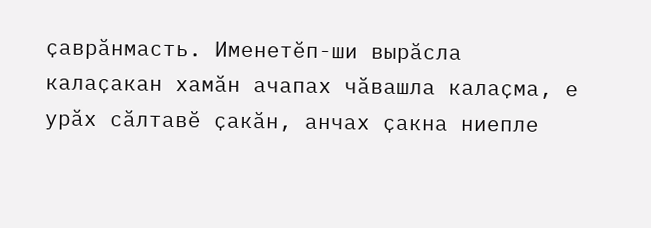ҫаврӑнмасть. Именетӗп-ши вырӑсла калаҫакан хамӑн ачапах чӑвашла калаҫма, е урӑх сӑлтавӗ ҫакӑн, анчах ҫакна ниепле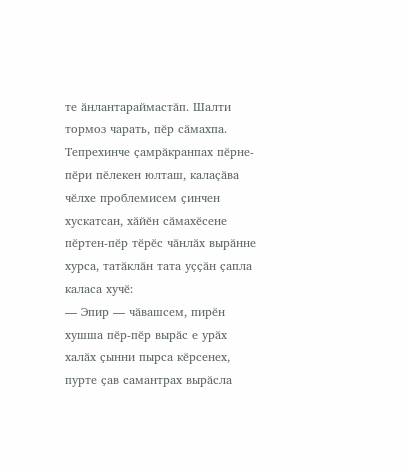те ӑнлантараймастӑп. Шалти тормоз чарать, пӗр сӑмахпа.
Тепрехинче ҫамрӑкранпах пӗрне-пӗри пӗлекен юлташ, калаҫӑва чӗлхе проблемисем ҫинчен хускатсан, хӑйӗн сӑмахӗсене пӗртен-пӗр тӗрӗс чӑнлӑх вырӑнне хурса, татӑклӑн тата уҫҫӑн ҫапла каласа хучӗ:
— Эпир — чӑвашсем, пирӗн хушша пӗр-пӗр вырӑс е урӑх халӑх ҫынни пырса кӗрсенех, пурте ҫав самантрах вырӑсла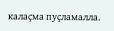калаҫма пуҫламалла.